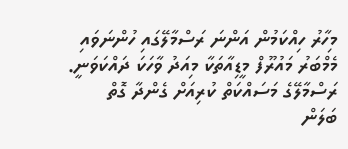މިހާރު ހިއްކަމުން އަންނަ ރަސްމާލޭގައި ހުންނަވައި މެމްބަރު މައުރޫފް މީޑިއާތަކާ މިއަދު ވާހަކަ ދައްކަވަނީ.
ރަސްމާލޭގެ މަސައްކަތް ކުރިއަށް ގެންދާ ގޮތް ބަލަން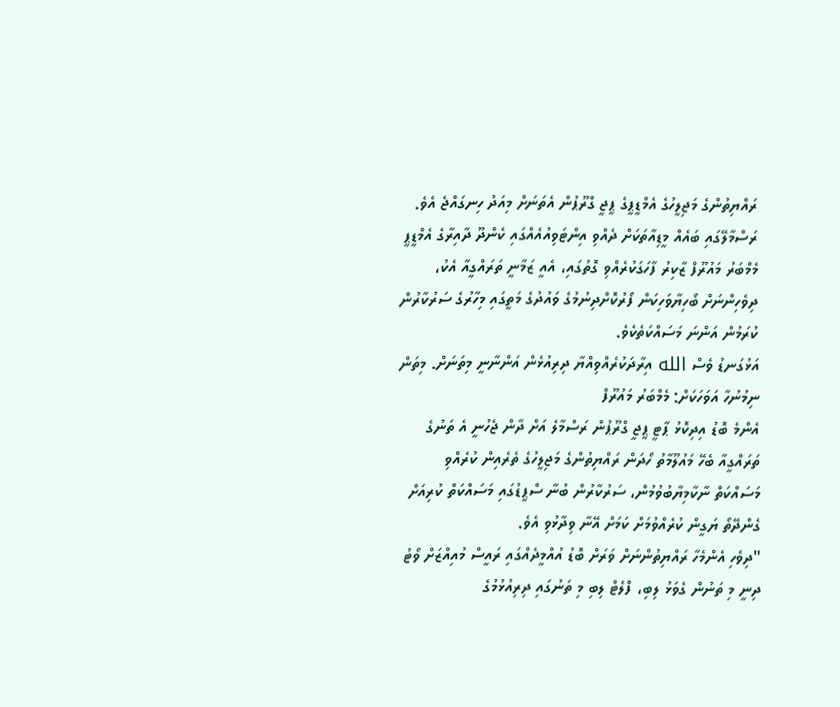ރައްޔިތުންގެ މަޖިލީހުގެ އެމްޑީޕީގެ ޕީޖީ ގްރޫޕުން އެތަނަށް މިއަދު ހިނގައްޖެ އެވެ.
ރަސްމާލޭގައި ބައެއް މީޑިއާތަކަށް ދެއްވި އިންޓަވިއުއެއްގައި ކެންދޫ ދާއިރާގެ އެމްޑީޕީ މެމްބަރު މައުރޫފް ޒާކިރު ފާހަގަކުރެއްވި ގޮތުގައި، އެއީ ޒަމާނީ ތަރައްގީއާ އެކު، ދިވެހިންނަށް ބޯހިޔާވަހިކަން ފޯރުކޮށްދިނުމުގެ ވައުދުގެ މަތީގައި މިހާރުގެ ސަރުކާރުން ކުރަމުން އަންނަ މަސައްކަތެކެވެ.
އަޅުގަނޑު ވެސް الله އިރާދަކުރެއްވިއްޔާ ދިރިއުޅެން އަންނާނީ މިތަނަށް. މިތަން ނިމުނުހާ އަވަހަކަށް: މެމްބަރު މައުރޫފް
އެންމެ ބޮޑު އިދިކޮޅު ޕާޓީ ޕީޖީ ގްރޫޕުން ރަސްމާލެ އަށް ދާން ޖެހުނީ އެ ތަނުގެ ތަރައްގީއާ ބެހޭ މައުލޫމާތު ހޯދަން ރައްޔިތުންގެ މަޖިލީހުގެ ތެރެއިން ކުރެއްވި މަސައްކަތް ނާކާމިޔާބުވުމުން، ސަރުކާރުން ބުނާ ސްޕީޑުގައި މަސައްކަތް ކުރިއަށް ގެންދޭތޯ ޔަގީން ކުރެއްވުމަށް ކަމަށް އޭނާ ވިދާޅުވި އެވެ.
"ދިވެހި އެންމެހާ ރައްޔިތުންނަށް ވަރަށް ބޮޑު އުއްމީދެއްގައި ރައީސް މުއިއްޒަށް ވޯޓު ދިނީ މި ތަނުން ގެވަޅު ލިބި، ފްލެޓް ލިބި މި ތަނުގައި ދިރިއުޅުމުގެ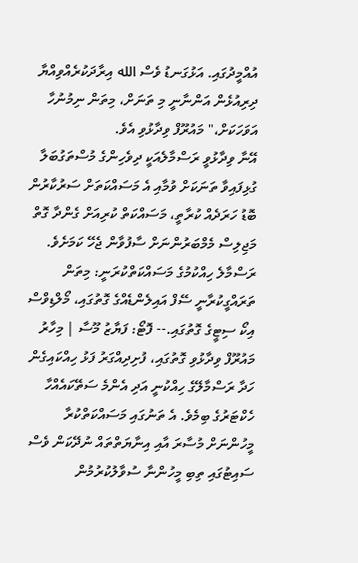އުއްމީދުގައި. އަޅުގަނޑު ވެސް الله އިރާދަކުރެއްވިއްޔާ ދިރިއުޅެން އަންނާނީ މި ތަނަށް، މިތަން ނިމުނުހާ އަވަހަކަށް،" މައުރޫފް ވިދާޅުވި އެވެ.
އޭނާ ވިދާޅުވީ ރަސްމާލެއަކީ ދިވެހިންގެ މުސްތަގުބަލާ ގުޅިފައިވާ ތަނަކަށް ވުމާއި އެ މަސައްކަތަށް ސަރުކާރުން ބޮޑު ހަރަދެއް ކުރާތީ، މަސައްކަތް ކުރިއަށް ގެންދާ ގޮތް މަޖިލިސް މެމްބަރުންނަށް ސާފުވާން ޖެހޭ ކަމަށެވެ.
ރަސްމާލެ ހިއްކުމުގެ މަސައްކަތްކުރަނީ: މިތަން ތަރައްގީކުރާނީ ސޭފް އައިލެންޑެއްގެ ގޮތުގައި، މޯލްޑިވްސް އިކޯ ސިޓީގެ ގޮތުގައި.-- ފޮޓޯ: ފަޔާޒު މޫސާ | މިހާރު
މައުރޫފް ވިދާޅުވި ގޮތުގައި، ފުށިދިއްގަރު ފަޅު ހިއްކައިގެން ހަދާ ރަސްމާލޭގެ ހިއްކުނީ އަދި އެންމެ ސަތޭކައެއްހާ ހެކްޓަރުގެ ބިމެވެ. އެ ތަނުގައި މަސައްކަތްކުރާ މީހުންނަށް މުސާރަ އާއި އިނާޔަތްތައް ނުދޭކަން ވެސް ސައިޓުގައި ތިބި މީހުންނާ ސުވާލުކުރުމުން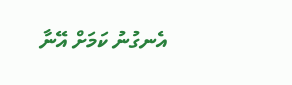އެނގުނު ކަމަށް އޭނާ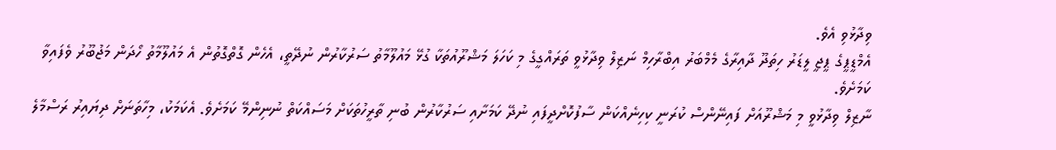ވިދާޅުވި އެވެ.
އެމްޑީޕީގެ ޕީޖީ ލީޑަރު ހިތަދޫ ދާއިރާގެ މެމްބަރު އިބްރާހިމް ނަޒިލް ވިދާޅުވީ ތަރައްގީގެ މި ކަހަލަ މަޝްރޫއުތަކާ ގުޅޭ މައުލޫމާތު ސަރުކާރުން ނުދޭތީ، އެހެން ގޮތްގޮތުން އެ މައުލޫމާތު ހޯދަން މަޖުބޫރު ވެފައިވާ ކަމަށެވެ.
ނާޒިލް ވިދާޅުވީ މި މަޝްރޫއަށް ފައިނޭންސް ކުރަނީ ކިހިނެއްކަން ސާފުކޮށްދީފައި ނުދޭ ކަމަށާއި ސަރުކާރުން ބުނި ތާރީހުތަކަށް މަސައްކަތް ނުނިންމޭ ކަމަށެވެ. އެކަމަކު، މިހާތަނަށް ދިޔައިރު ރަސްމާލެ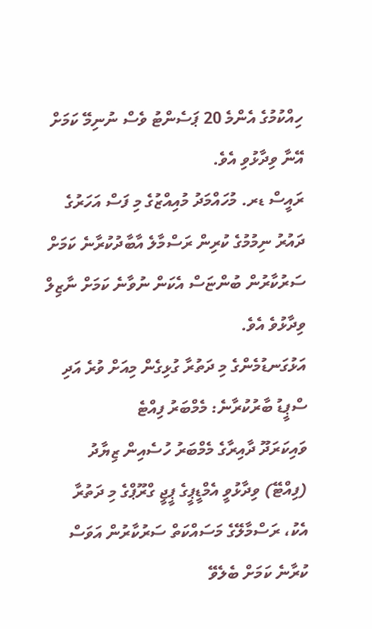ހިއްކުމުގެ އެންމެ 20 ޕަސެންޓު ވެސް ނުނިމޭ ކަމަށް އޭނާ ވިދާޅުވި އެވެ.
ރައީސް ޑރ. މުހައްމަދު މުއިއްޒުގެ މި ފަސް އަހަރުގެ ދައުރު ނިމުމުގެ ކުރިން ރަސްމާލެ އާބާދުކުރާނެ ކަމަށް ސަރުކާރުން ބުންޏަސް އެކަން ނުވާނެ ކަމަށް ނާޒިލް ވިދާޅުވެ އެވެ.
އަޅުގަނޑުމެންގެ މި ދަތުރާ ގުޅިގެން މިއަށް ވުރެ އަދި ސްޕީޑު ބާރުކުރާނެ: މެމްބަރު ފިއްޓެ
ވައިކަރަދޫ ދާއިރާގެ މެމްބަރު ހުސެއިން ޒިޔާދު (ފިއްޓޭ) ވިދާޅުވީ އެމްޑީޕީގެ ޕީޖީ ގްރޫޕްގެ މި ދަތުރާ އެކު، ރަސްމާލޭގެ މަސައްކަތް ސަރުކާރުން އަވަސް ކުރާނެ ކަމަށް ބެލެވޭ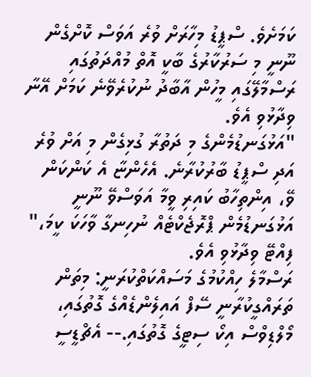ކަމަށެވެ. ސްޕީޑު މިހާރަށް ވުރެ އަވަސް ކޮށްގެން ނޫނީ މި ސަރުކާރުގެ ބާކީ އޮތް މުއްދަތުގައި ރަސްމާލޭގައި މީހުން އާބާދު ނުކުރެވޭނެ ކަމަށް އޭނާ ވިދާޅުވި އެވެ.
"އަޅުގަނޑުމެންގެ މި ދަތުރާ ގުޅިގެން މި އަށް ވުރެ އަދި ސްޕީޑު ބާރުކުރާނެ. އެހެންޏާ އެ ކަންކަން ވޭ، އިންތިހާބު ކައިރި ވީމާ އަވަސްވޭ ނޫނީ އަޅުގަނޑުމެން ޕްރޮޖެކްޓެއް ނުހިނގާ ވާހަކަ ކީމަ،" ފިއްޓޭ ވިދާޅުވި އެވެ.
ރަސްމާލެ ހިއްކުމުގެ މަސައްކަތްކުރަނީ: މިތަން ތަރައްގީކުރާނީ ސޭފް އައިލެންޑެއްގެ ގޮތުގައި، މޯލްޑިވްސް އިކޯ ސިޓީގެ ގޮތުގައި.-- އެޗްޑީސީ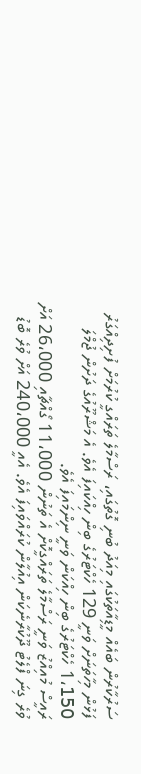ސަރުކާރުން ބައެއް މީޑިއާތަކުގައި މިއަދު ބުނި ގޮތުގައި، ރަސްމާލެ ތަރައްގީ ކުރުމަށް ފުށިދިއްގަރު ފަޅުން މިހާތަނަށް ވަނީ 129 ހެކްޓަރުގެ ބިން ހިއްކައިފަ އެވެ. އެ މަޝްރޫއުގެ ދަށުން ޖުމްލަ 1،150 ހެކްޓަރުގެ ބިން ހިއްކަން ވަނީ ނިންމައިފަ އެވެ.
ރައީސް މުއިއްޒު ވަނީ ރަސްމާލެ ތަރައްގީކޮށް އެ ތަނުން 11،000 ގޯއްޗާއި 26،000 އަށް ވުރެ ގިނަ ފްލެޓު ދޫކުރާނެކަން އިއުލާން ކުރައްވައިފަ އެވެ. އެއީ 240،000 އަށް ވުރެ ބޮޑު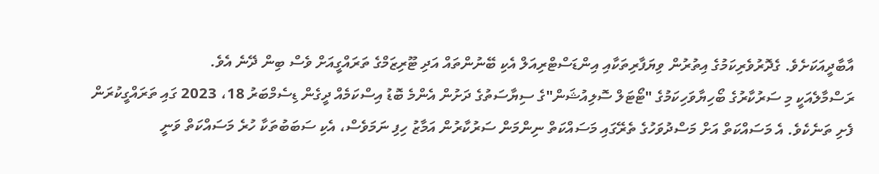އާބާދީއަކަށެވެ. ގެދޮރުވެރިކަމުގެ އިތުރުން ވިޔަފާރިތަކާއި އިންޑަސްޓްރިއަލް އެކި ބޭނުންތައް އަދި ޓޫރިޒަމްގެ ތަރައްގީއަށް ވެސް ބިން ދޭނެ އެވެ.
ރަސްމާލެއަކީ މި ސަރުކާރުގެ ބޯހިޔާވަހިކަމުގެ "ޓޯޓަލް ސޮލިއުޝަން"ގެ ސިޔާސަތުގެ ދަށުން އެންމެ ބޮޑު އިސްކަމެއް ދީގެން ޑިސެމްބަރު 18، 2023 ގައި ތަރައްގީކުރަން ފެށި ތަނެކެވެ. އެ މަސައްކަތް އަށް މަސްދުވަހުގެ ތެރޭގައި މަސައްކަތް ނިންމަން ސަރުކާރުން އަމާޒު ހިފި ނަމަވެސް، އެކި ސަބަބުތަކާ ހުރެ މަސައްކަތް ވަނީ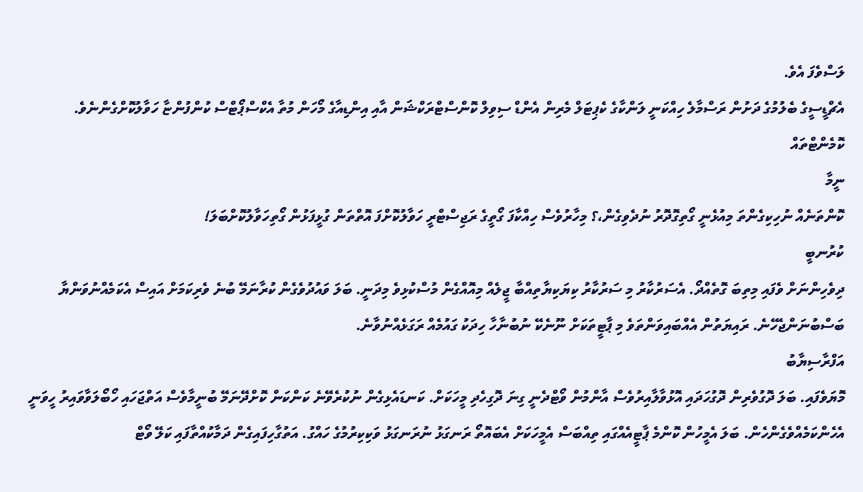ލަސްވެފަ އެވެ.
އެޗްޑީސީގެ ބެލުމުގެ ދަށުން ރަސްމާލެ ހިއްކަނީ ލަންކާގެ ކެޕިޓަލް މެރިން އެންޑް ސިވިލް ކޮންސްޓްރަކްޝަން އާއި އިންޑިއާގެ މޯހަން މުތާ އެކްސްޕޯޓްސް ކުންފުންޏާ ހަވާލުކޮށްގެންނެވެ.
ކޮމެންޓްތައް
ނީމާ
ކޮންތަނެއް ނުހިކިގެންތަ މިއުޅެނީ ގޯތިގޮދޮރު ނުދެވިގެން،؟ މިހާރުވެސް ހިއްކާފަ ގޯތީގެ ރަޖިސްޓްރީ ހަވާލުކޮށްފަ އޮތްތަން ގުޅީފަޅުން ގޯތިހަވާލުކޮށްބަލަ!
ކުރުނބީ
ދިވެހިންނަށް ވެފައި މިތިބަ ގޮތެއްދޯ. އެސަރުކާރު މި ސަރުކާރު ކިޔަކިޔާތިއްބާ ޖީލެއް މިއޮއްގެން މުސްކުޅިވެ މިދަނީ. ބަލަ ވައުދުވެގެން ކުރާނަމޭ ބުނެ ވެރިކަމަށް އައިސް އެކަމެއްނުވަންޔާ ބަސްބުނަންޖެހޭނެ. ރައިޔަތުން އެއްބައިވަންތަވެ މި ޕާޓީތަކަށް ނޫނެކޭ ނުބުނާހާ ހިދަކު ގައުމެއް ރަގަޅެއްނުވާނެ.
އަފްރާސިޔާބު
މޮޔަވެފައި. ބަލަ ދޮގުވެރިން ދޮގުހަދައި އޮޅުވާލާއިރުވެސް އާންމުން ވޯޓްދެނީ ގިނަ ދޮގިހެދި މީހަކަށް. ކަނޑައެޅިގެން ނުކުރެވޭނެ ކަންކަން ކޮށްދޭނަމޭ ބުނީމާވެސް އަތްޖަހައި ހޯބޯލަވާވައިރު ހީވަނީ އެހެންކަމެއްވެގެންހެން. ބަލަ އެމީހުން ކޮންމެ ޕާޓީއެއްގައި ތިއްބަސް އެމީހަކަށް އެބައޮތޯ ރަނގަޅު ނުރަނގަޅު ވަކިކިރުމުގެ ހައްގު. އަތުގާހިފައިގެން ދަމާކުއްތާފައި ކަލޭ ވޯޓް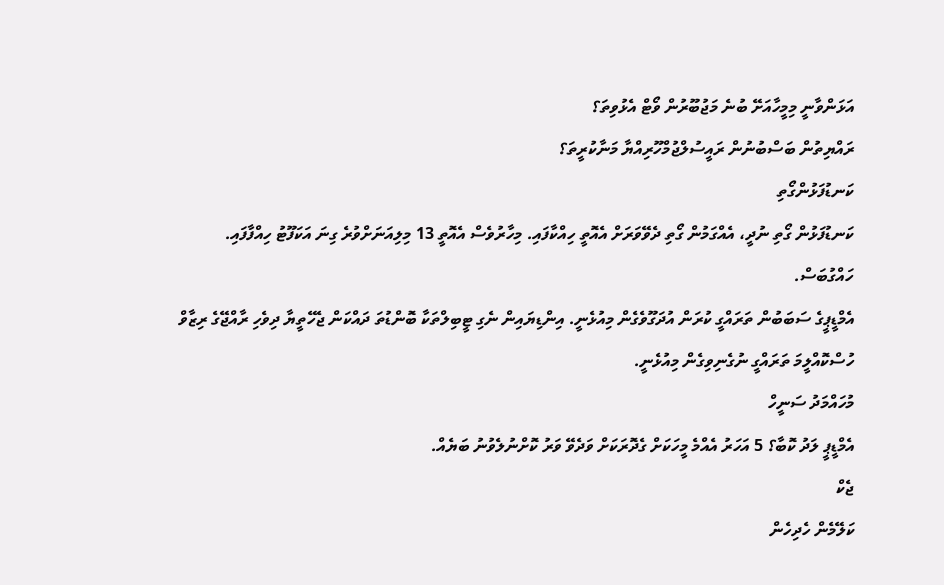އަޅަންވާނީ މިމީހާއަށޭ ބުނެ މަޖުބޫރުން ވޯޓް އެޅުވިތަ؟
ރައްޔިތުން ބަސްބުނުން ރައީސުލްޖުމްހޫރިއްޔާ މަނާކުރީތަ؟
ކަނޑުފަޅުންގޯތި
ކަނޑުފަޅުން ގޯތި ނުދީ، އެއްގަމުން ގޯތި ދެވޭވަރަށް އެއޮތީ ހިއްކާފައި. މިހާރުވެސް އެއޮތީ 13 މިލިއަނަށްވުރެ ގިނަ އަކަފޫޓު ހިއްފާފައި.
ހައްގުބަސް.
އެމްޑީޕީގެ ސަބަބުން ތަރައްގީ ކުރަން އުދަގޫވެގެން މިއުޅެނީ. އިންޑިޔައިން ނެގި ޓީބިލްތަކާ ބޮންޑުތަ ދައްކަން ޖެހޭތީޔާ ދިވެހި ރާއްޖޭގެ ރިޒާވް ހުސްކޮއްލީމަ ތަރައްގީ ނުގެނިވިގެން މިއުޅެނީ.
މުހައްމަދު ސަނީހް
އެމްޑީޕީ ލަދު ކޮބާ؟ 5 އަހަރު އެއްމެ މީހަކަށް ގެދޮރަކަށް ވަދެވޭ ވަރު ކޮށްނުލެވުނު ބަޔެއް.
ޖެކް
ކަލޭމެން ހެދިހެން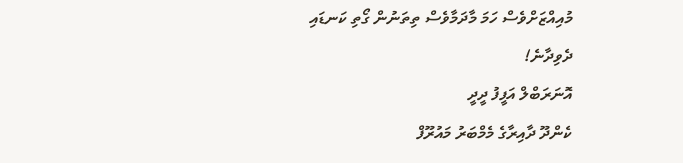މުއިއްޒަށްވެސް ހަމަ މާދަމާވެސް ތިތަނުން ގޯތި ކަނޑައި ދެވިދާނެ!
އޮނަރަބްލް އަފީފު ދީދީ
ކެންދޫ ދާއިރާގެ މެމްބަރު މައުރޫފް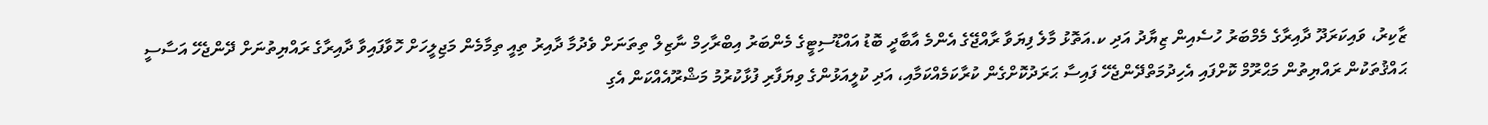ޒާކިރު، ވައިކަރަދޫ ދާއިރާގެ މެމްބަރު ހުސެއިން ޒިޔާދު އަދި ކ.އަތޮޅު މާލެ ފިޔަވާ ރާއްޖޭގެ އެންމެ އާބާދީ ބޮޑު އައްޑޫސިޓީގެ މެންބަރު އިބްރާހިމް ނާޒިލް ތިތަނަށް ވެދުމާ ދާއިރު ތިއީ ތިމާމެން މަޖިލީހަށް ހޮވާފައިވާ ދާއިރާގެ ރައްޔިތުނަށް ދޭންޖެހޭ އަސާސީ ޙައްޤުތަކުން ރައްޔިތުން މަޙްރޫމް ކޮށްފައި އެހިދުމަތްދޭންޖެހޭ ފައިސާ ޙަރަދުކޮށްގެން ކުރާކަމެއްކަމާއި، އަދި ކުލީއަޅުންގެ ވިޔަފާރި ފުޅާކުރުމު މަޝްރޫއެއްކަން އެގި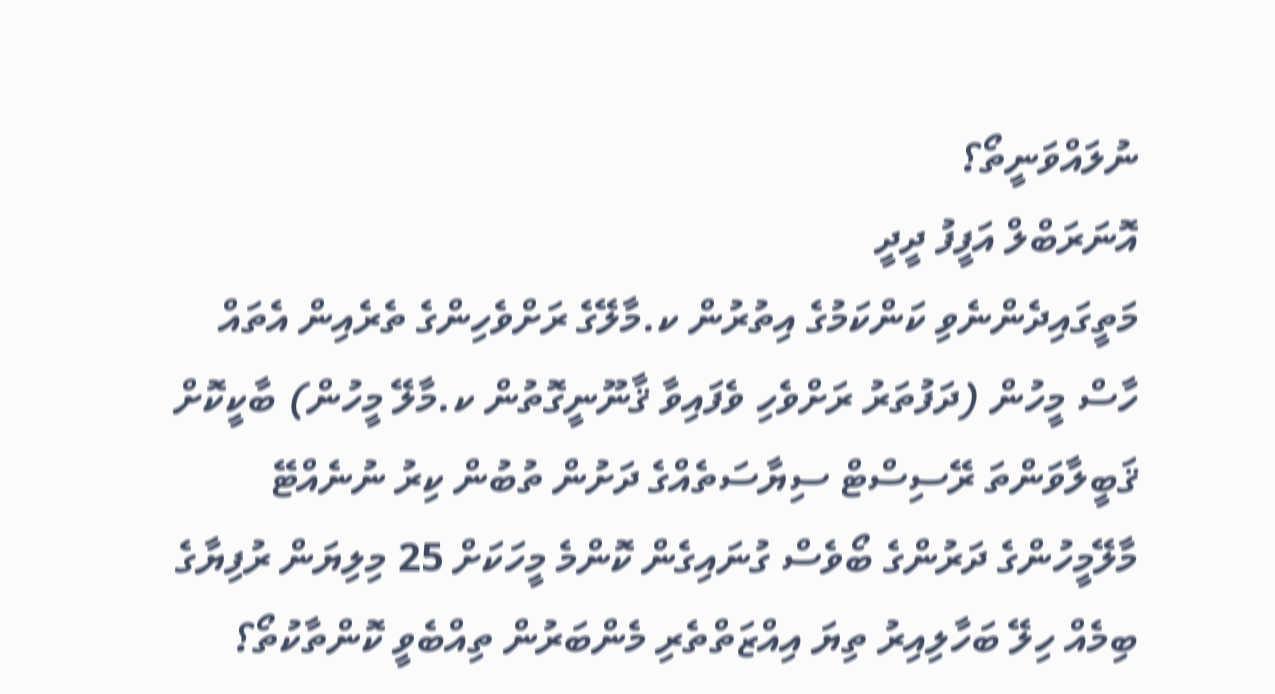ނުލައްވަނީތޯ؟
އޮނަރަބްލް އަފީފު ދީދީ
މަތީގައިދެންނެވި ކަންކަމުގެ އިތުރުން ކ.މާލޭގެ ރަށްވެހިންގެ ތެރެއިން އެތައް ހާސް މީހުން (ދަފުތަރު ރަށްވެހި ވެފައިވާ ޤާނޫނީގޮތުން ކ.މާލޭ މީހުން) ބާކީކޮށް ޤަބީލާވަންތަ ރޭސިސްޓް ސިޔާސަތެއްގެ ދަށުން ތުބުން ކިރު ނުނެއްޓޭ މާލޭމީހުންގެ ދަރުންގެ ބޯވެސް ގުނައިގެން ކޮންމެ މީހަކަށް 25 މިލިޔަން ރުފިޔާގެ ބިމެއް ހިލޭ ބަހާލިއިރު ތިޔަ އިއްޒަތްތެރި މެންބަރުން ތިއްބެވީ ކޮންތާކުތޯ؟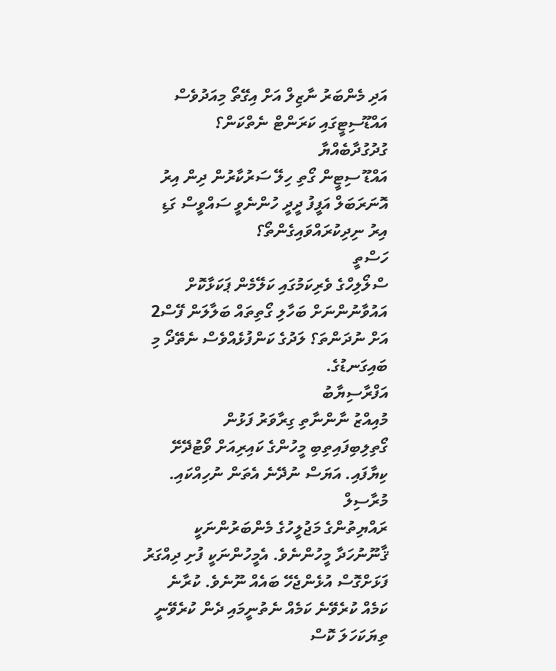އަދި މެންބަރު ނާޒިލް އަށް އިގޭތޯ މިއަދުވެސް އައްޑޫސިޓީގައި ކަރަންޓް ނެތްކަން؟
ގުދުގުދާބެއްޔާ
އައްޑޫ ސިޓީން ގޯތި ހިލޭ ސަރުކާރުން ދިން އިރު އޮނަރަބަލް އަފީފު ދީދީ ހުންނެވީ ސައްވީސް ގަޑި އިރު ނިދިކުރައްވައިގެންތޯ؟
ހަސްތީ
ސްލޯލިހްގެ ވެރިކަމުގައި ކަލޭމެން ޕަކަޅާކޮށް އައުވާނުންނަށް ބަހާލި ގޯތިތައް ބަލާލަން ފޭސް2 އަށް ނުދަންތަ؟ ލަދުގެ ކަންފުޅެއްވެސް ނެތޭދޯ މި ބައިގަނޑުގެ.
އަފްރާސިޔާބު
މުއިއްޒު ނާންނާތި ގިރާވަރު ފަޅުން ގޯތިލިބިފައިތިބި މީހުންގެ ކައިރިއަށް ވޯޓުދޭށޭ ކިޔާފައި. އަޔަސް ނުދޭނެ އެތަން ނުހިއްކައި.
މުރާސިލް
ރައްޔިތުންގެ މަޖުލީހުގެ މެންބަރުންނަކީ ޤާނޫނުހަދާ މީހުންނެވެ. އެމީހުންނަކީ ފުށި ދިއްގަރު ފަޅަށްގޮސް އުޅެންޖެހޭ ބައެއް ނޫނެވެ. ކުރާނެ ކަމެއް ކުރެވޭނެ ކަމެއް ނެތުނީމައި ދެން ކުރެވޭނީ ތިޔަކަހަލަ ކޮސް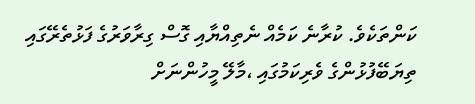ކަންތަކެވެ. ކުރާނެ ކަމެއް ނެތިއްޔާއި ގޮސް ގިރާވަރުގެ ފަޅުތެރޭގައި ތިޔަބޭފުޅުންގެ ވެރިކަމުގައި ،މާލޭ މީހުންނަށް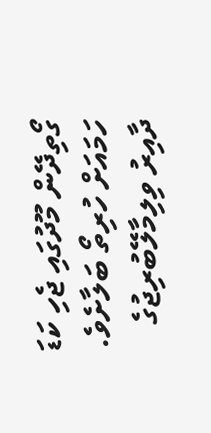ގޯތިދޭން މޫދުގައި ޖެހި ކަޑަ ހަމައަށް ހުރިތޯ ބަލާށެވެ. ދާއިރު ވިލިމާލޭބުރިޖުގެ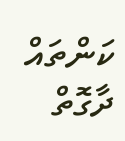ކަންތައް ދާގޮތް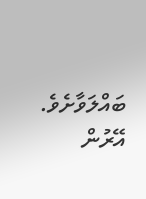ބައްލަވާށެވެ. އޭރުން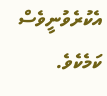އެކުރެވުނީވެސް ކަމެކެވެ.